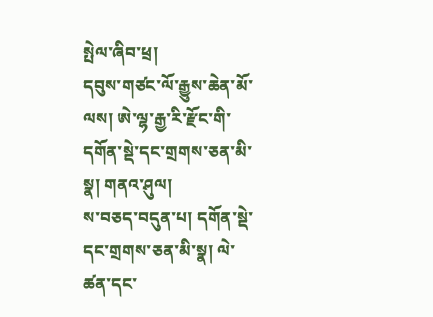སྤེལ་ཞིབ་ཕྲ།
དབུས་གཙང་ལོ་རྒྱུས་ཆེན་མོ་ལས། ཨེ་ལྷ་རྒྱ་རི་རྫོང་གི་དགོན་སྡེ་དང་གྲགས་ཅན་མི་སྣ། གནའ་ཤུལ།
ས་བཅད་བདུན་པ། དགོན་སྡེ་དང་གྲགས་ཅན་མི་སྣ། ལེ་ཚན་དང་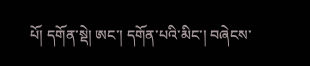པོ། དགོན་སྡེ། ཨང་། དགོན་པའི་མིང་། བཞེངས་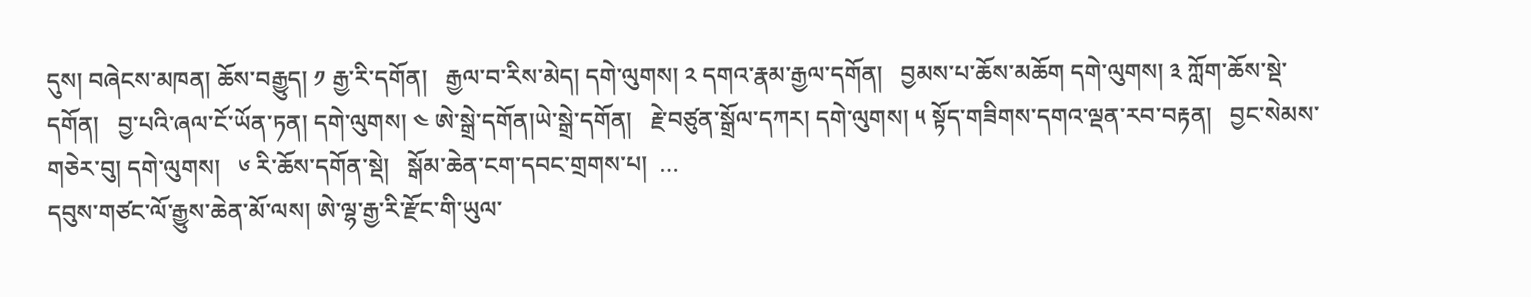དུས། བཞེངས་མཁན། ཆོས་བརྒྱུད། ༡ རྒྱ་རི་དགོན།   རྒྱལ་བ་རིས་མེད། དགེ་ལུགས། ༢ དགའ་རྣམ་རྒྱལ་དགོན།   བྱམས་པ་ཆོས་མཆོག དགེ་ལུགས། ༣ ཀློག་ཆོས་སྡེ་དགོན།   བྱ་པའི་ཞལ་ངོ་ཡོན་ཏན། དགེ་ལུགས། ༤ ཨེ་སྒྲེ་དགོན།ཡེ་སྒྲེ་དགོན།   རྗེ་བཙུན་སྒྲོལ་དཀར། དགེ་ལུགས། ༥ སྟོད་གཟིགས་དགའ་ལྡན་རབ་བརྟན།   བྱང་སེམས་གཅེར་བུ། དགེ་ལུགས།   ༦ རི་ཆོས་དགོན་སྡེ།   སྒོམ་ཆེན་ངག་དབང་གྲགས་པ།  …
དབུས་གཙང་ལོ་རྒྱུས་ཆེན་མོ་ལས། ཨེ་ལྷ་རྒྱ་རི་རྫོང་གི་ཡུལ་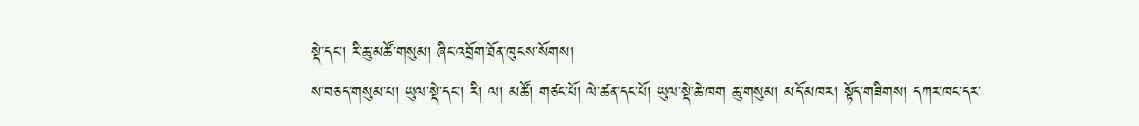སྡེ་དང་། རི་ཆུ་མཚོ་གསུམ། ཞིང་འབྲོག་ཐོན་ཁུངས་སོགས།
ས་བཅད་གསུམ་པ། ཡུལ་སྡེ་དང་། རི། ལ། མཚོ། གཙང་པོ། ལེ་ཚན་དང་པོ། ཡུལ་སྡེ་ཆེ་ཁག ཆུ་གསུམ། མདོ་མཁར། སྟོད་གཟིགས། དཀར་ཁང་དར་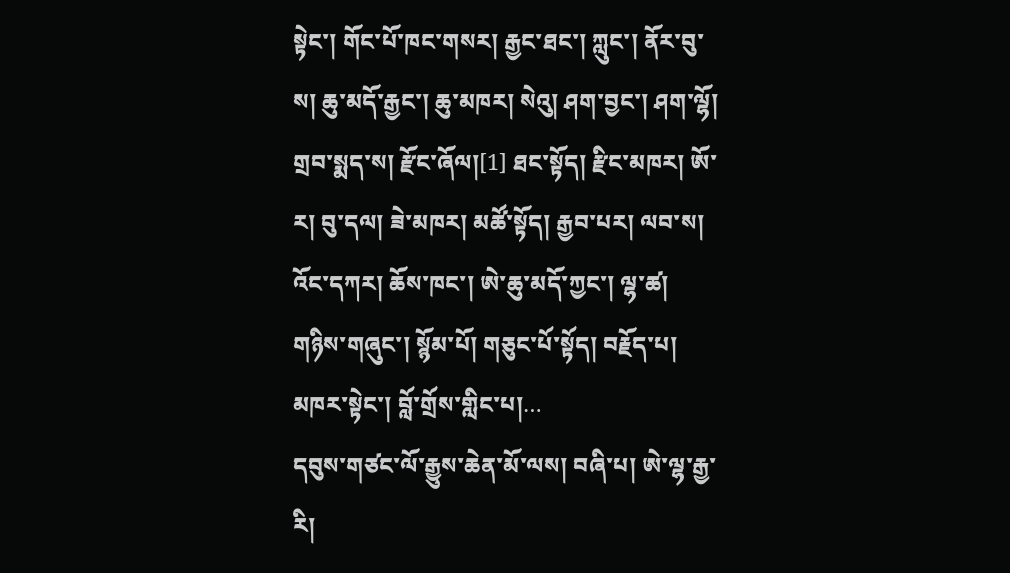སྟེང་། གོང་པོ་ཁང་གསར། རྒྱང་ཐང་། ཀླུང་། ནོར་བུ་ས། ཆུ་མདོ་རྒྱང་། ཆུ་མཁར། སེའུ། ཤག་བྱང་། ཤག་ལྷོ། གྲབ་སྨད་ས། རྫོང་ཞོལ།[1] ཐང་སྟོད། རྫིང་མཁར། ཨོ་ར། བུ་དལ། ཟེ་མཁར། མཚོ་སྟོད། རྒྱབ་པར། ལབ་ས། འོང་དཀར། ཆོས་ཁང་། ཨེ་ཆུ་མདོ་ཀྱང་། ལྷ་ཚ། གཉིས་གཞུང་། སྙོམ་པོ། གཅུང་པོ་སྟོད། བརྗོད་པ། མཁར་སྟེང་། བློ་གྲོས་གླིང་པ།…
དབུས་གཙང་ལོ་རྒྱུས་ཆེན་མོ་ལས། བཞི་པ། ཨེ་ལྷ་རྒྱ་རི།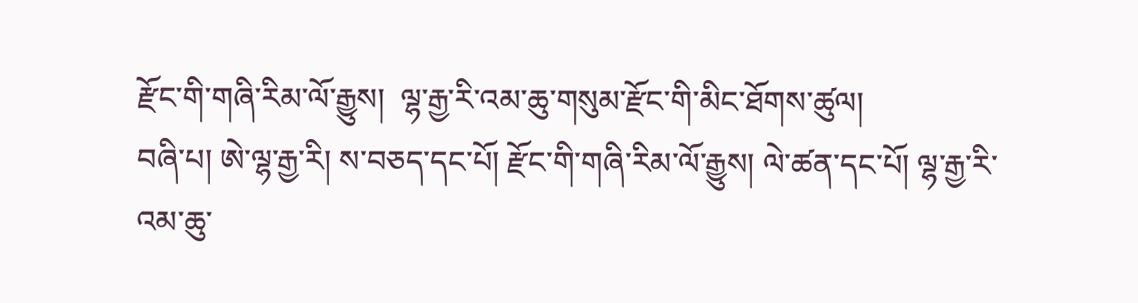རྫོང་གི་གཞི་རིམ་ལོ་རྒྱུས།  ལྷ་རྒྱ་རི་འམ་ཆུ་གསུམ་རྫོང་གི་མིང་ཐོགས་ཚུལ།
བཞི་པ། ཨེ་ལྷ་རྒྱ་རི། ས་བཅད་དང་པོ། རྫོང་གི་གཞི་རིམ་ལོ་རྒྱུས། ལེ་ཚན་དང་པོ། ལྷ་རྒྱ་རི་འམ་ཆུ་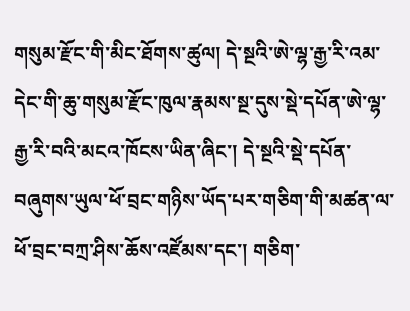གསུམ་རྫོང་གི་མིང་ཐོགས་ཚུལ། དེ་སྔའི་ཨེ་ལྷ་རྒྱ་རི་འམ་དེང་གི་ཆུ་གསུམ་རྫོང་ཁུལ་རྣམས་སྔ་དུས་སྡེ་དཔོན་ཨེ་ལྷ་རྒྱ་རི་བའི་མངའ་ཁོངས་ཡིན་ཞིང་། དེ་སྔའི་སྡེ་དཔོན་བཞུགས་ཡུལ་ཕོ་བྲང་གཉིས་ཡོད་པར་གཅིག་གི་མཚན་ལ་ཕོ་བྲང་བཀྲ་ཤིས་ཆོས་འཛོམས་དང་། གཅིག་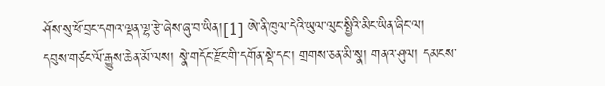ཤོས་སུ་ཕོ་བྲང་དགའ་ལྡན་ལྷ་རྩེ་ཞེས་ཞུ་བ་ཡིན།[1] ཨེ་ནི་ཁུལ་དེའི་ཡུལ་ལུང་སྤྱིའི་མིང་ཡིན་ཞིང་ལ།
དབུས་གཙང་ལོ་རྒྱུས་ཆེན་མོ་ལས། སྣེ་གདོང་རྫོང་གི་དགོན་སྡེ་དང་། གྲགས་ཅན་མི་སྣ། གནའ་ཤུལ། དམངས་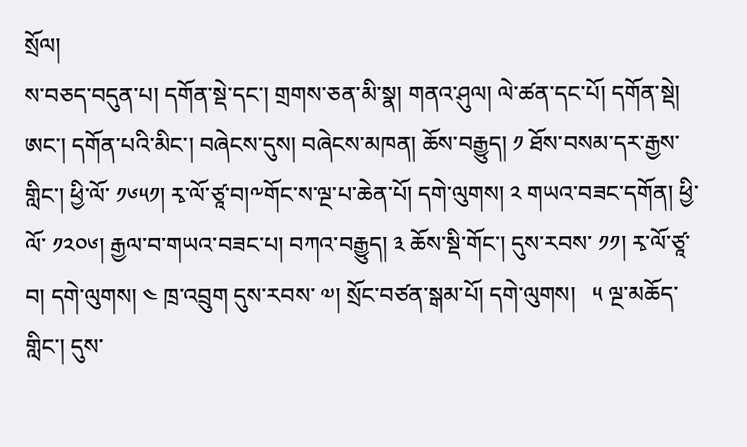སྲོལ།
ས་བཅད་བདུན་པ། དགོན་སྡེ་དང་། གྲགས་ཅན་མི་སྣ། གནའ་ཤུལ། ལེ་ཚན་དང་པོ། དགོན་སྡེ། ཨང་། དགོན་པའི་མིང་། བཞེངས་དུས། བཞེངས་མཁན། ཆོས་བརྒྱུད། ༡ ཐོས་བསམ་དར་རྒྱས་གླིང་། ཕྱི་ལོ་ ༡༦༥༡། རྭ་ལོ་ཙཱ་བ།༸གོང་ས་ལྔ་པ་ཆེན་པོ། དགེ་ལུགས། ༢ གཡའ་བཟང་དགོན། ཕྱི་ལོ་ ༡༢༠༦། རྒྱལ་བ་གཡའ་བཟང་པ། བཀའ་བརྒྱུད། ༣ ཆོས་སྡི་གོང་། དུས་རབས་ ༡༡། རྭ་ལོ་ཙཱ་བ། དགེ་ལུགས། ༤ ཁྲ་འབྲུག དུས་རབས་ ༧། སྲོང་བཙན་སྒམ་པོ། དགེ་ལུགས།   ༥ ལྔ་མཆོད་གླིང་། དུས་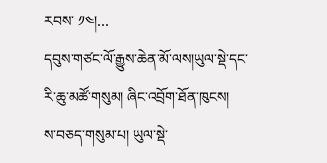རབས་ ༡༤།…
དབུས་གཙང་ལོ་རྒྱུས་ཆེན་མོ་ལས།ཡུལ་སྡེ་དང་རི་ཆུ་མཚོ་གསུམ། ཞིང་འབྲོག་ཐོན་ཁུངས།
ས་བཅད་གསུམ་པ། ཡུལ་སྡེ་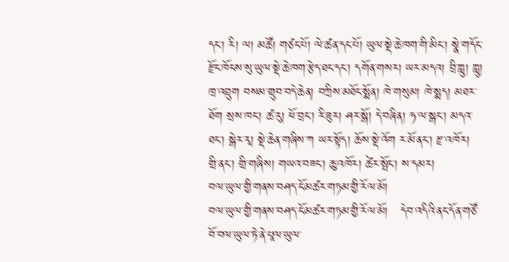དང་། རི། ལ། མཚོ། གཙང་པོ། ལེ་ཚན་དང་པོ། ཡུལ་སྡེ་ཆེ་ཁག་གི་མིང་། སྣེ་གདོང་རྫོང་ཁོངས་སུ་ཡུལ་སྡེ་ཆེ་ཁག་རྩེད་ཐང་དང་། དགོན་གསར། ཡར་མདའ། བྲི་ཀླུ། ཀླུ། ཁྲ་འབྲུག བསམ་གྲུབ་བདེ་ཆེན། བཀྲིས་མཐོང་སྨོན། ཁེ་གསུམ། ཁེ་སྨད། མཐར་ཐོག སྲས་ཁང་། ཚ་རུ། ཕོ་བྲང་། རི་ཟུར། ཤར་སྒོ། དེ་བཞིན། ཧ་ལ་སྒང་། མདའ་ཐང་། སྒེར་རྭ། སྡེ་ཆེན་གཞིས་ཀ ཡར་སྟོད། ཆོས་སྡེ་འོག ར་མོ་ནང་། རྫ་འཁོར། གྲི་ནང་། གྲི་གཞིས། གཡའ་བཟང་། ཆུ་འཁོར། ཚེར་སྤོང་། ས་དམར།
བལ་ཡུལ་གྱི་གནས་བཤད་ངོ་མཚར་གཏམ་གྱི་རོལ་མོ།
བལ་ཡུལ་གྱི་གནས་བཤད་ངོ་མཚར་གཏམ་གྱི་རོལ་མོ།   དེབ་འདིའི་ནང་དོན་གཙོ་བོ་བལ་ཡུལ་ཏེ་ནེ་པཱལ་ཡུལ་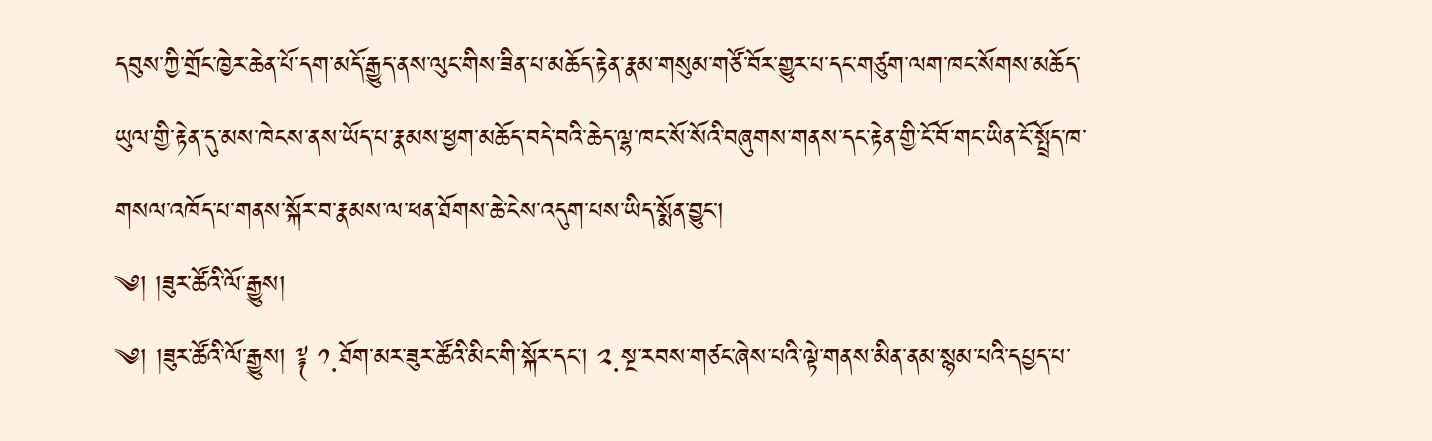དབུས་ཀྱི་གྲོང་ཁྱེར་ཆེན་པོ་དག་མདོ་རྒྱུད་ནས་ལུང་གིས་ཟིན་པ་མཆོད་རྟེན་རྣམ་གསུམ་གཙོ་བོར་གྱུར་པ་དང་གཙུག་ལག་ཁང་སོགས་མཆོད་ཡུལ་གྱི་རྟེན་དུ་མས་ཁེངས་ནས་ཡོད་པ་རྣམས་ཕྱག་མཆོད་བདེ་བའི་ཆེད་ལྷ་ཁང་སོ་སོའི་བཞུགས་གནས་དང་རྟེན་གྱི་ངོ་བོ་གང་ཡིན་ངོ་སྤྲོད་ཁ་གསལ་འཁོད་པ་གནས་སྐོར་བ་རྣམས་ལ་ཕན་ཐོགས་ཆེ་ངེས་འདུག་པས་ཡིད་སྨོན་བྱུང་།
༄། །ཟུར་ཚོའི་ལོ་རྒྱུས།
༄། །ཟུར་ཚོའི་ལོ་རྒྱུས། ༈ ༡.ཐོག་མར་ཟུར་ཚོའི་མིང་གི་སྐོར་དང་། ༢.སྔ་རབས་གཙང་ཞེས་པའི་ལྟེ་གནས་མིན་ནམ་སྙམ་པའི་དཔྱད་པ་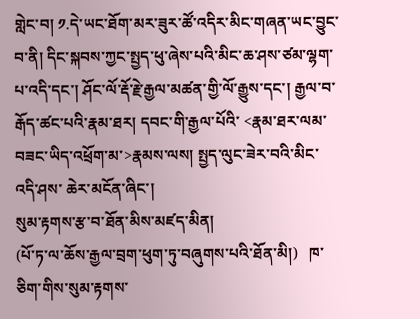གླེང་བ། ༡.དེ་ཡང་ཐོག་མར་ཟུར་ཚོ་འདིར་མིང་གཞན་ཡང་བྱུང་བ་ནི། དིང་སྐབས་ཀྱང་སྤྱད་ཕུ་ཞེས་པའི་མིང་ཆ་ཤས་ཙམ་ལྷག་པ་འདི་དང་། ཤོང་ལོ་རྡོ་རྗེ་རྒྱལ་མཚན་གྱི་ལོ་རྒྱུས་དང་། རྒྱལ་བ་རྒོད་ཚང་པའི་རྣམ་ཐར། དབང་གི་རྒྱལ་པོའི་ <རྣམ་ཐར་ལམ་བཟང་ཡིད་འཕྲོག་མ་>རྣམས་ལས། སྤྱད་ལུང་ཟེར་བའི་མིང་འདི་ཤས་ ཆེར་མངོན་ཞིང་།
སུམ་རྟགས་རྩ་བ་ཐོན་མིས་མཛད་མིན།
(པོ་ཏ་ལ་ཆོས་རྒྱལ་བྲག་ཕུག་ཏུ་བཞུགས་པའི་ཐོན་མི།)   ཁ་ཅིག་གིས་སུམ་རྟགས་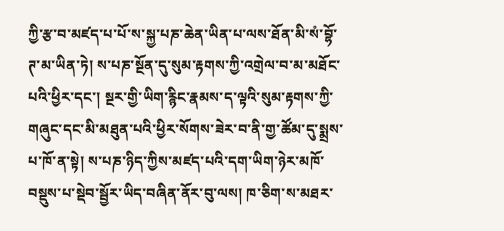ཀྱི་རྩ་བ་མཛད་པ་པོ་ས་སྐྱ་པཎ་ཆེན་ཡིན་པ་ལས་ཐོན་མི་སཾ་བྷོ་ཊ་མ་ཡིན་ཏེ། ས་པཎ་སྔོན་དུ་སུམ་རྟགས་ཀྱི་འགྲེལ་བ་མ་མཐོང་པའི་ཕྱིར་དང་། སྔར་གྱི་ཡིག་རྙིང་རྣམས་ད་ལྟའི་སུམ་རྟགས་ཀྱི་གཞུང་དང་མི་མཐུན་པའི་ཕྱིར་སོགས་ཟེར་བ་ནི་གྱ་ཚོམ་དུ་སྨྲས་པ་ཁོ་ན་སྟེ། ས་པཎ་ཉིད་ཀྱིས་མཛད་པའི་དག་ཡིག་ཉེར་མཁོ་བསྡུས་པ་སྡེབ་སྦྱོར་ཡིད་བཞིན་ནོར་བུ་ལས། ཁ་ཅིག་ས་མཐར་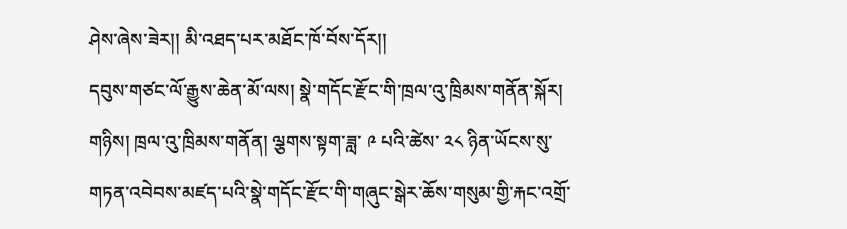ཤེས་ཞེས་ཟེར།། མི་འཐད་པར་མཐོང་ཁོ་བོས་དོར།།
དབུས་གཙང་ལོ་རྒྱུས་ཆེན་མོ་ལས། སྣེ་གདོང་རྫོང་གི་ཁྲལ་འུ་ཁྲིམས་གནོན་སྐོར།
གཉིས། ཁྲལ་འུ་ཁྲིམས་གནོན། ལྕགས་སྟག་ཟླ་ ༩ པའི་ཚེས་ ༢༨ ཉིན་ཡོངས་སུ་གཏན་འབེབས་མཛད་པའི་སྣེ་གདོང་རྫོང་གི་གཞུང་སྒེར་ཆོས་གསུམ་གྱི་རྐང་འགྲོ་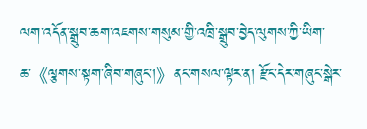ལག་འདོན་སྒྲུབ་ཆག་འཇགས་གསུམ་གྱི་འཁྲི་སྒྲུབ་བྱེད་ལུགས་ཀྱི་ཡིག་ཆ་《ལྕགས་སྟག་ཞིབ་གཞུང་།》ནང་གསལ་ལྟར་ན། རྫོང་དེར་གཞུང་སྒེར་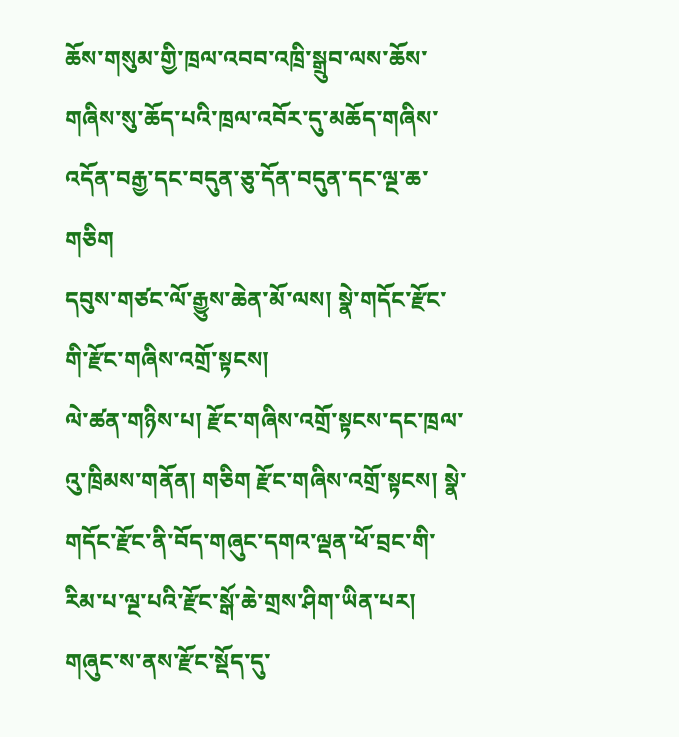ཆོས་གསུམ་གྱི་ཁྲལ་འབབ་འཁྲི་སྒྲུབ་ལས་ཆོས་གཞིས་སུ་ཆོད་པའི་ཁྲལ་འབོར་དུ་མཆོད་གཞིས་འདོན་བརྒྱ་དང་བདུན་ཅུ་དོན་བདུན་དང་ལྔ་ཆ་གཅིག
དབུས་གཙང་ལོ་རྒྱུས་ཆེན་མོ་ལས། སྣེ་གདོང་རྫོང་གི་རྫོང་གཞིས་འགྲོ་སྟངས།
ལེ་ཚན་གཉིས་པ། རྫོང་གཞིས་འགྲོ་སྟངས་དང་ཁྲལ་འུ་ཁྲིམས་གནོན། གཅིག རྫོང་གཞིས་འགྲོ་སྟངས། སྣེ་གདོང་རྫོང་ནི་བོད་གཞུང་དགའ་ལྡན་ཕོ་བྲང་གི་རིམ་པ་ལྔ་པའི་རྫོང་སྒོ་ཆེ་གྲས་ཤིག་ཡིན་པར། གཞུང་ས་ནས་རྫོང་སྡོད་དུ་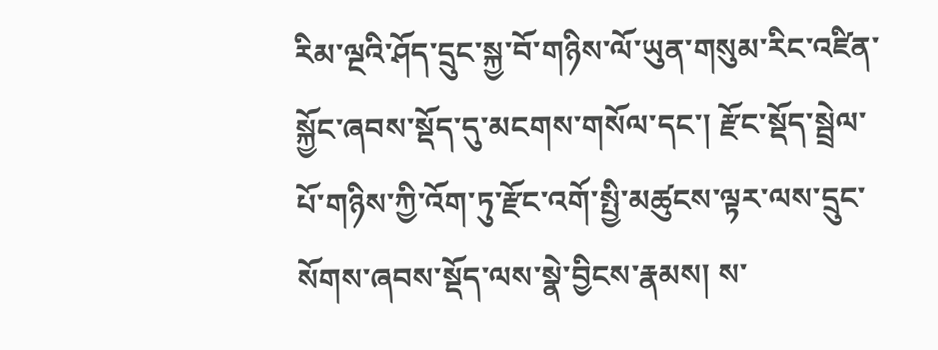རིམ་ལྔའི་ཤོད་དྲུང་སྐྱ་བོ་གཉིས་ལོ་ཡུན་གསུམ་རིང་འཛིན་སྐྱོང་ཞབས་སྡོད་དུ་མངགས་གསོལ་དང་། རྫོང་སྡོད་སྦྲེལ་པོ་གཉིས་ཀྱི་འོག་ཏུ་རྫོང་འགོ་སྤྱི་མཚུངས་ལྟར་ལས་དྲུང་སོགས་ཞབས་སྡོད་ལས་སྣེ་བྱིངས་རྣམས། ས་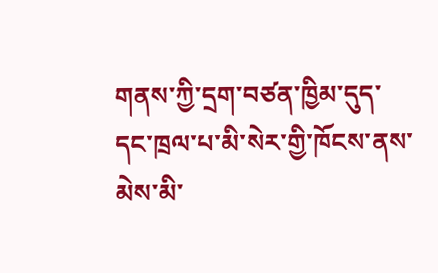གནས་ཀྱི་དྲག་བཙན་ཁྱིམ་དུད་དང་ཁྲལ་པ་མི་སེར་གྱི་ཁོངས་ནས་མེས་མི་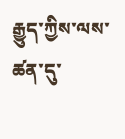རྒྱུད་ཀྱིས་ལས་ཚན་དུ་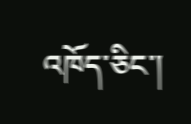འཁོད་ཅིང་།